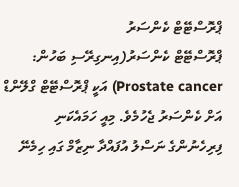ޕްރޮސްޓޭޓް ކެންސަރު
ޕްރޮސްޓޭޓް ކެންސަރު(އިނގިރޭސި ބަހުން: Prostate cancer) އަކީ ޕްރޮސްޓޭޓް ގްލޭންޑް އަށް ކެންސަރު ޖެހުމެވެ. މިއީ ހަމައެކަނި ފިރިހެނުންގެ ނަސްލު އުފައްދާ ނިޒާމް ގައި ހިމެނޭ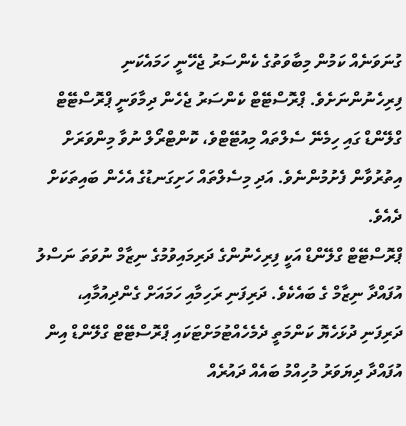ގުނަވަނެއް ކަމުން މިބާވަތުގެ ކެންސަރު ޖެހޭނީ ހަމައެކަނި ފިރިހެނުންނަށެވެ. ޕްރޮސްޓޭޓް ކެންސަރު ޖެހެން ދިމާވަނީ ޕްރޮސްޓޭޓް ގްލޭންޑް ގައި ހިމެނޭ ސެލްތައް މިއުޓޭޓްވެ، ކޮންޓްރޯލް ނުވާ މިންވަރަށް އިތުރުވާން ފެށުމުންނެވެ. އަދި މިސެލްތައް ހަށިގަނޑުގެ އެހެން ބައިތަކަށް ދެއެވެ.
ޕްރޮސްޓޭޓް ގްލޭންޑް އަކީ ފިރިހެނުންގެ ދަރިމައިވުމުގެ ނިޒާމް ނުވަތަ ނަސްލު އުފައްދާ ނިޒާމް ގެ ބައެކެވެ. ދަރިފަނި ރަހިމާއި ހަމައަށް ގެންދިއުމާއި، ދަރިފަނި ދުޅަހެޔޮ ކަންމަތީ ދެމެހެއްޓުމަށްޓަކައި ޕްރޮސްޓޭޓް ގްލޭންޑް އިން އުފައްދާ ދިޔަވަރު މުހިއްމު ބައެއް ދައުރެއް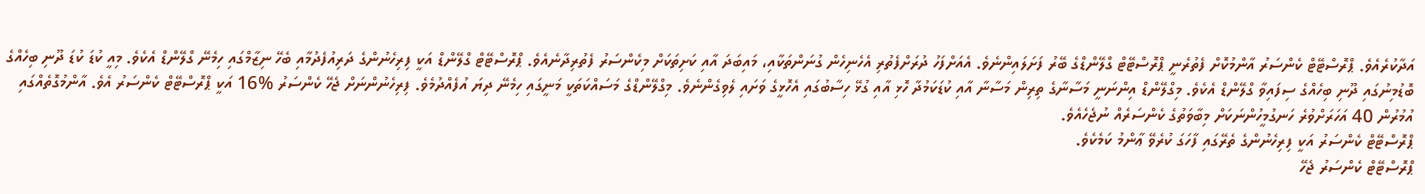އަދާކުރެއެވެ. ޕްރޮސްޓޭޓް ކެންސަރު އާންމުކޮށް ފެތުރެނީ ޕްރޮސްޓޭޓް ގްލޭންޑްގެ ބޭރު ފަށަލައިންނެވެ. އެއަށްފަހު ދުރަށްފެތުރި އެހެނިހެން ގުނަންތަކާއި، މައިބަދަ އާއި ކަށިތަކަށް މިކެންސަރު ފެތުރިދާނެއެވެ. ޕްރޮސްޓޭޓް ގްލޭންޑް އަކީ ފިރިހެނުންގެ ދަރިއުފެދުމާއި ބެހޭ ނިޒާމްގައި ހިމެނޭ ގްލޭންޑް އެކެވެ. މިއީ ކުޑަ ކުޑަ ދޫނި ބިހެއްގެ ބޮޑުމިނުގައި ދޫނި ބިހެއްގެ ސިފައިވާ ގްލޭންޑް އެކެވެ. މިގްލޭންޑް އިންނަނީ މަސާނާގެ ތިރިން މަސާނާ އާއި ކުޑަކަމުދާ ހޮޅި އާއި ގުޅޭ ހިސާބުގައި އެހޮޅީގެ ވަށައި ލެވިގެންނެވެ. މިގްލޭންޑްގެ މަސައްކަތަކީ މަނީގައި ހިމެނޭ ދިޔަ އުފެއްދުމެވެ. ފިރިހެނުންނަށް ޖެހޭ ކެންސަރު %16 އަކީ ޕްރޮސްޓޭޓް ކެންސަރު އެވެ. އާންމުގޮތެއްގައި އުމުރުން 40 އަހަރަށްވުރެ ހަނގުމީހުންނަކަށް މިބާވަތުގެ ކެންސަރެއް ނުޖެހެއެވެ.
ޕްރޮސްޓޭޓް ކެންސަރު އަކީ ފިރިހެނުންގެ ތެރޭގައި ފާހަގަ ކުރެވޭ ޢާންމު ކަމެކެވެ.
ޕްރޮސްޓޭޓް ކެންސަރު ޖެހޭ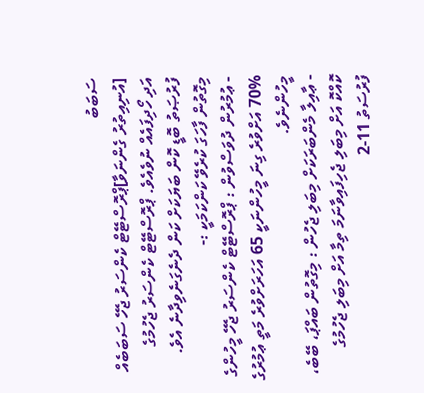ސަބަބު
[އުނިއިތުރު ގެންނަވާ]ޕްރޮސްޓޭޓް ކެންސަރު ޖެހޭ ސަބަބެއް އަދި ހޯދިފައެއް ނުވެއެވެ. ޕްރޮސްޓޭޓް ކެންސަރު ޖެހުމުގެ ފުރުޞަތު ބޮޑީ ކޮން ބަޔަކަށް ކަން ދެނެގަނެވިދާނެ އެވެ. މިގޮތުން ފާހަގަ ކުރެވޭ ކަންކަމަކީ :-
- ޢުމުރުން ދުވަސްވުން : ޕްރޮސްޓޭޓް ކެންސަރު ޖެހޭ މީހުންގެ %70 އަށްވުރެ ގިނަ މީހުންނަކީ 65 އަހަރަށްވުރެ މަތީ ޢުމުރުގެ މީހުންނެވެ.
- ޢާއިލާ މެންބަރަކަށް މިބަލި ޖެހުން : މިގޮތުން ބައްޕަ، ބޭބެ، ކޮއްކޮ އަށް މިބަލި ޖެހިފައިވާނަމަ ތިމާ އަށް މިބަލި ޖެހުމުގެ ފުރުސަތު 11-2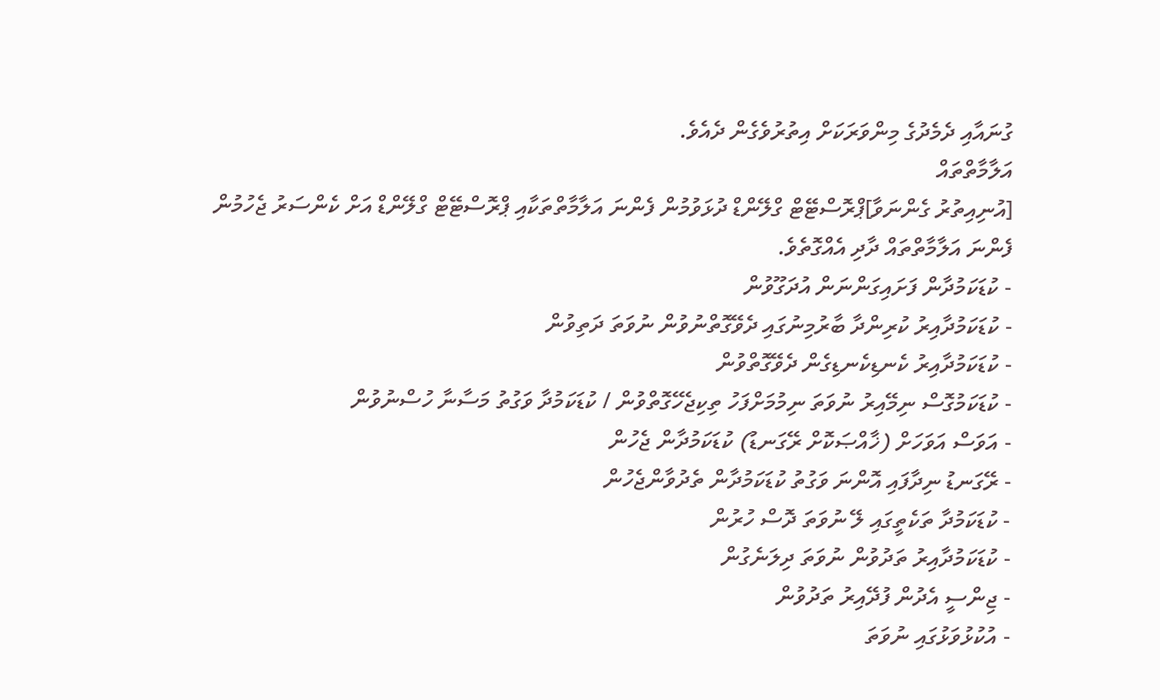ގުނައާއި ދެމެދުގެ މިންވަރަކަށް އިތުރުވެގެން ދެއެވެ.
އަލާމާތްތައް
[އުނިއިތުރު ގެންނަވާ]ޕްރޮސްޓޭޓް ގްލޭންޑް ދުޅަވުމުން ފެންނަ އަލާމާތްތަކާއި ޕްރޮސްޓޭޓް ގްލޭންޑް އަށް ކެންސަރު ޖެހުމުން ފެންނަ އަލާމާތްތައް ދާދި އެއްގޮތެވެ.
- ކުޑަކަމުދާން ފަށައިގަންނަން އުދަގޫވުން
- ކުޑަކަމުދާއިރު ކުރިންދާ ބާރުމިނުގައި ދެވޭގޮތްނުވުން ނުވަތަ ދަތިވުން
- ކުޑަކަމުދާއިރު ކެނޑިކެނޑިގެން ދެވޭގޮތްވުން
- ކުޑަކަމުގޮސް ނިމޭއިރު ނުވަތަ ނިމުމަށްފަހު ތިކިޖެހޭގޮތްވުން / ކުޑަކަމުދާ ވަގުތު މަސާނާ ހުސްނުވުން
- އަވަސް އަވަހަށް (ޚާއްޞަކޮށް ރޭގަނޑު) ކުޑަކަމުދާން ޖެހުން
- ރޭގަނޑު ނިދާފައި އޮންނަ ވަގުތު ކުޑަކަމުދާން ތެދުވާންޖެހުން
- ކުޑަކަމުދާ ތަކެތީގައި ލޭ ނުވަތަ ދޮސް ހުރުން
- ކުޑަކަމުދާއިރު ތަދުވުން ނުވަތަ ދިލަނެގުން
- ޖިންސީ އެދުން ފުދޭއިރު ތަދުވުން
- އުކުޅުވަޅުގައި ނުވަތަ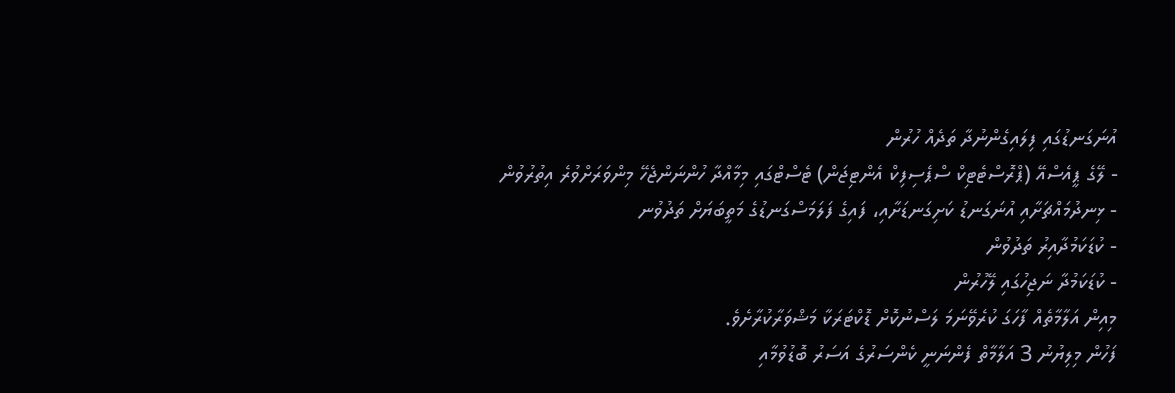އުނަގަނޑުގައި ފިލައިގެންނުދާ ތަދެއް ހުރުން
- ލޭގެ ޕީއެސްއޭ (ޕްރޮސްޓެޓިކް ސްޕެސިފިކް އެންޓިޖަން) ޓެސްޓްގައި މިމާއްދާ ހުންނަންޖެހޭ މިންވަރަށްވުރެ އިތުރުވުން
- ޅިނދުމައްޗަށާއި އުނަގަނޑު ކަށިގަނޑަށާއި، ފައިގެ ފަލަމަސްގަނޑުގެ މަތީބަޔަށް ތަދުވުނ
- ކުޑަކަމުދާއިރު ތަދުވުން
- ކުޑަކަމުދާ ނަޖިހުގައި ލޭހުރުން
މިއިން އަލާމާތެއް ފާހަގަ ކުރެވޭނަމަ ލަސްނުކޮށް ޑޮކްޓަރަކާ މަޝްވަރާކުރާށެވެ.
ފަހުން މިލިޔުނު 3 އަލާމާތް ފެންނަނީ ކެންސަރުގެ އަސަރު ބޮޑުވުމާއި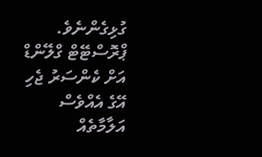ގުޅިގެންނެވެ. ޕްރޮސްޓޭޓް ގްލޭންޑް އަށް ކެންސަރު ޖެހި އޭގެ އެއްވެސް އަލާމާތެއް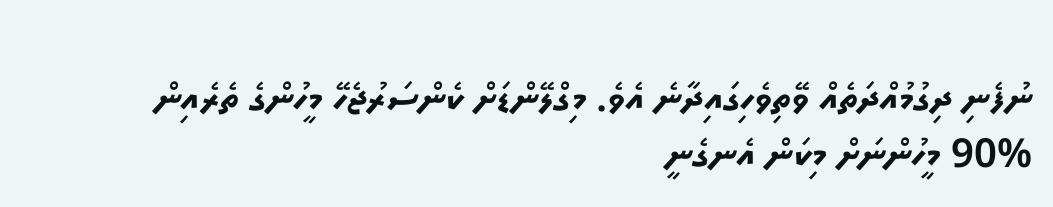ނުފެނި ދިގުމުއްދަތެއް ވޭތިވެހިގައިދާނެ އެވެ. މިގްލޭންޑަށް ކެންސަރުޖެހޭ މީހުންގެ ތެރެއިން %90 މީހުންނަށް މިކަން އެނގެނީ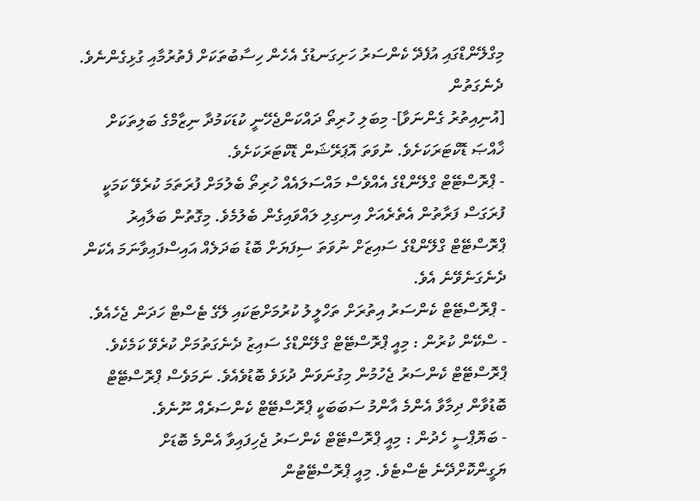މިގްލޭންޑްގައި އުފެދޭ ކެންސަރު ހަށިގަނޑުގެ އެހެން ހިސާބުތަކަށް ފެތުރުމާއި ގުޅިގެންނެވެ.
ދެނެގަތުން
[އުނިއިތުރު ގެންނަވާ]- މިބަލި ހުރިތޯ ދައްކަންޖެހޭނީ ކުޑަކަމުދާ ނިޒާމްގެ ބަލިތަކަށް ޚާއްޞަ ޑޮކްޓަރަކަށެވެ. ނުވަތަ އޮޕަރޭޝަން ޑޮކްޓަރަކަށެވެ.
- ޕްރޮސްޓޭޓް ގްލޭންޑްގެ އެއްވެސް މައްސަލައެއް ހުރިތޯ ބެލުމަށް ފުރަތަމަ ކުރެވޭ ކަމަކީ ފުރަގަސް ފަރާތުން އެތެރެއަށް އިނގިލި ލައްވައިގެން ބެލުމެވެ. މިގޮތުން ބަލާއިރު ޕްރޮސްޓޭޓް ގްލޭންޑްގެ ސައިޒަށް ނުވަތަ ސިފަޔަށް ބޮޑު ބަދަލެއް އައިސްފައިވާނަމަ އެކަން ދެނެގަނެވޭނެ އެވެ.
- ޕްރޮސްޓޭޓް ކެންސަރު އިތުރަށް ތަހްލީލު ކުރުމަށްޓަކައި ލޭގެ ޓެސްޓް ހަދަން ޖެހެއެވެ.
- ސްކޭން ކުރުން : މިއީ ޕްރޮސްޓޭޓް ގްލޭންޑްގެ ސައިޒު ދެނެގަތުމަށް ކުރެވޭ ކަމެކެވެ. ޕްރޮސްޓޭޓް ކެންސަރު ޖެހުމުން މިގުނަވަން ދުޅަވެ ބޮޑުވެއެވެ. ނަމަވެސް ޕްރޮސްޓޭޓް ބޮޑުވާން ދިމާވާ އެންމެ އާންމު ސަބަބަކީ ޕްރޮސްޓޭޓް ކެންސަރެއް ނޫނެވެ.
- ބަޔޮޕްސީ ހެދުން : މިއީ ޕްރޮސްޓޭޓް ކެންސަރު ޖެހިފައިވާ އެންމެ ބޮޑަށް ޔަގީންކޮށްދޭނެ ޓެސްޓެވެ. މިއީ ޕްރޮސްޓޭޓުން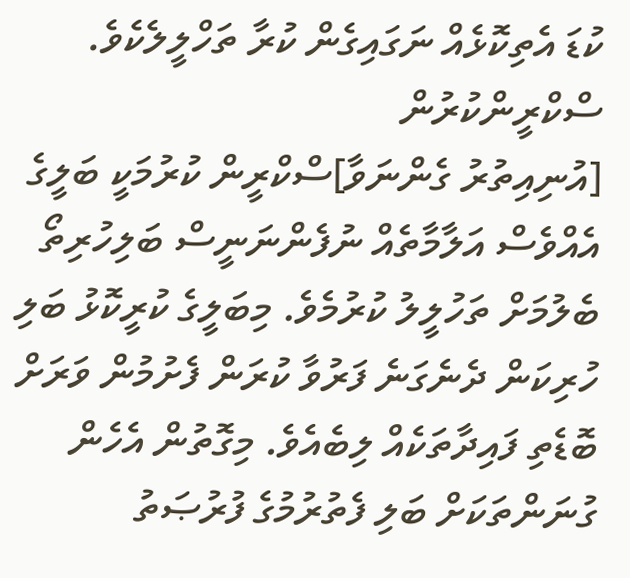ކުޑަ އެތިކޮޅެއް ނަގައިގެން ކުރާ ތަހްލީލެކެވެ.
ސްކްރީންކުރުން
[އުނިއިތުރު ގެންނަވާ]ސްކްރީން ކުރުމަކީ ބަލީގެ އެއްވެސް އަލާމާތެއް ނުފެންނަނީސް ބަލިހުރިތޯ ބެލުމަށް ތަހުލީލު ކުރުމެވެ. މިބަލީގެ ކުރީކޮޅު ބަލި ހުރިކަން ދެނެގަނެ ފަރުވާ ކުރަން ފެށުމުން ވަރަށް ބޮޑެތި ފައިދާތަކެއް ލިބެއެވެ. މިގޮތުން އެހެން ގުނަންތަކަށް ބަލި ފެތުރުމުގެ ފުރުޞަތު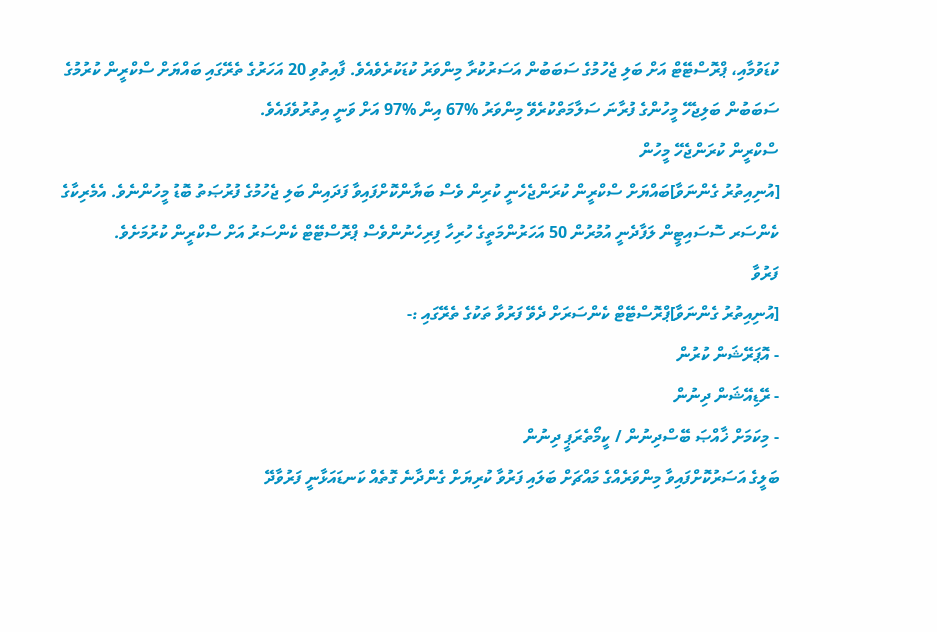ކުޑަވުމާއި، ޕްރޮސްޓޭޓް އަށް ބަލި ޖެހުމުގެ ސަބަބުން އަސަރުކުރާ މިންވަރު ކުޑަކުރެވެއެވެ. ފާއިތުވި 20 އަހަރުގެ ތެރޭގައި ބައްޔަށް ސްކްރީން ކުރުމުގެ ސަބަބުން ބަލިޖެހޭ މީހުންގެ ފުރާނަ ސަލާމަތްކުރެވޭ މިންވަރު %67 އިން %97 އަށް ވަނީ އިތުރުވެފައެވެ.
ސްކްރީން ކުރަންޖެހޭ މީހުން
[އުނިއިތުރު ގެންނަވާ]ބައްޔަށް ސްކްރީން ކުރަންޖެހެނީ ކުރިން ވެސް ބަޔާންކޮށްފައިވާ ފަދައިން ބަލި ޖެހުމުގެ ފުރުޞަތު ބޮޑު މީހުންނެވެ. އެމެރިކާގެ ކެންސަރ ސޮސައިޓީން ލަފާދެނީ އުމުރުން 50 އަހަރުންމަތީގެ ހުރިހާ ފިރިހެނުންވެސް ޕްރޮސްޓޭޓް ކެންސަރު އަށް ސްކްރީން ކުރުމަށެވެ.
ފަރުވާ
[އުނިއިތުރު ގެންނަވާ]ޕްރޮސްޓޭޓް ކެންސަރަށް ދެވޭ ފަރުވާ ތަކުގެ ތެރޭގައި :-
- އޮޕަރޭޝަން ކުރުން
- ރޭޑިއޭޝަން ދިނުން
- މިކަމަށް ޚާއްޞަ ބޭސްދިނުން / ކީމޯތެރަޕީ ދިނުން
ބަލީގެ އަސަރުކޮށްފައިވާ މިންވަރެއްގެ މައްޗަށް ބަލައި ފަރުވާ ކުރިޔަށް ގެންދާނެ ގޮތެއް ކަނޑައަޅާނީ ފަރުވާދޭ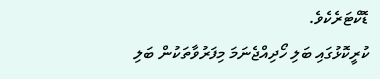ޑޮކްޓަރެކެވެ.
ކުރީކޮޅުގައި ބަލި ހޯދިއްޖެނަމަ މިފަރުވާތަކުން ބަލި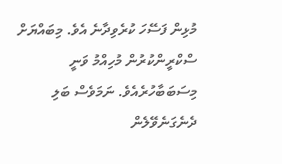މުޅިން ފަސޭހަ ކުރެވިދާނެ އެވެ. މިބައްޔަށް ސްކްރީންކުރުން މުހިއްމު ވަނީ މިސަބަބާހުރެއެވެ. ނަމަވެސް ބަލި ދެނެގަނެވޭލެން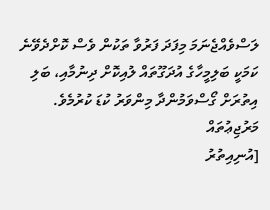ލަސްވެއްޖެނަމަ މިފަދަ ފަރުވާ ތަކުން ވެސް ކޮށްދެވޭނެ ކަމަކީ ބަލިމީހާގެ އުދަގޫތައް ލުއިކޮށް ދިނުމާއި، ބަލި އިތުރަށް ގޯސްވަމުންދާ މިންވަރު ކުޑަ ކުރުމެވެ.
މަރުޖިޢުތައް
[އުނިއިތުރު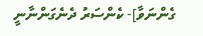ގެންނަވާ]- ކެންސަރު ދެނެގަންނާނީ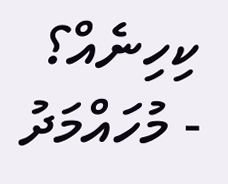ކިހިނެއް؟ - މުހައްމަދު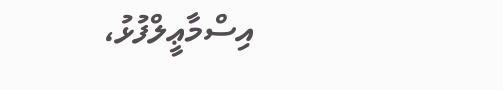އިސްމާޢީލްފުޅު،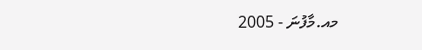މއ.މާފުނަ - 2005